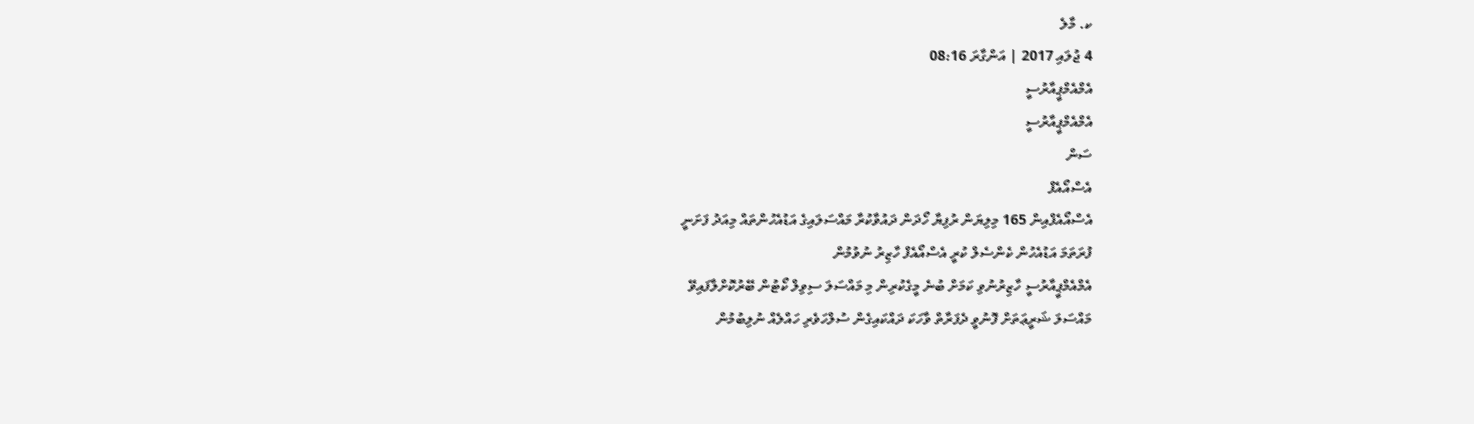ކ. މާލެ
4 ޖުލައި 2017 | އަންގާރަ 08:16
އެމްއެމްޕީއާރުސީ
އެމްއެމްޕީއާރުސީ
ސަން
އެސްއޯއެފް
އެސްއޯއެފްއިން 165 މިލިޔަން ރުފިޔާ ހޯދަން ދައުވާކުރާ މައްސަލައިގެ އަޑުއެހުންތައް މިއަދު ފަށަނީ
ފުރަތަމަ އަޑުއެހުން ކެންސެލް ކުރީ އެސްއޯއެފް ހާޒިރު ނުވުމުން
އެމްއެމްޕީއާރުސީ ހާޒިރުނުވި ކަމަށް ބުނެ މީގެކުރިން މި މައްސަލަ ސިވިލް ކޯޓުން ބޭރުކޮށްލާފައިވޭ
މައްސަލަ ޝަރީޢަތަށް ފޮނުވީ ދެފަރާތް ވާހަކަ ދައްކައިގެން ސުލްހަވެރި ހައްލެއް ނުލިބުމުން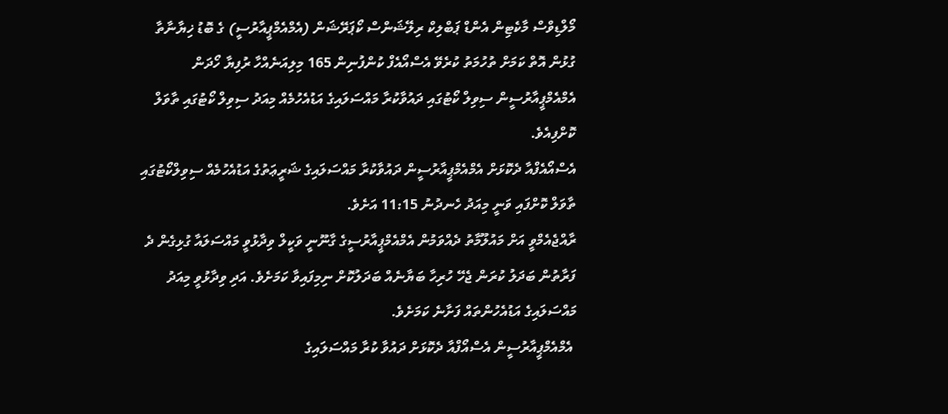މޯލްޑިވްސް މާކެޓިން އެންޑް ޕަބްލިކް ރިލޭޝަންސް ކޯޕަރޭޝަން (އެމްއެމްޕީއާރުސީ) ގެ ބޮޑު ޚިޔާނާތާ ގުޅުން އޮތް ކަމަށް ތުހުމަތު ކުރެވޭ އެސްއޯއެފް ކުންފުނިން 165 މިލިއަނެއްހާ ރުފިޔާ ހޯދަން އެމްއެމްޕީއާރުސީން ސިވިލް ކޯޓުގައި ދައުވާކުރާ މައްސަލައިގެ އަޑުއެހުމެއް މިއަދު ސިވިލް ކޯޓުގައި ތާވަލް ކޮށްފިއެވެ.
އެސްއޯއެފްއާ ދެކޮޅަށް އެމްއެމްޕީއާރުސީން ދައުވާކުރާ މައްސަލައިގެ ޝަރީޢަތުގެ އަޑުއެހުމެއް ސިވިލްކޯޓުގައި ތާވަލް ކޮށްފައި ވަނީ މިއަދު ހެނދުނު 11:15 އަށެވެ.
ރާއްޖެއެމްވީ އަށް މައުލޫމާތު ދެއްވަމުން އެމްއެމްޕީއާރުސީގެ ގާނޫނީ ވަކީލް ވިދާޅުވީ މައްސަލައާ ގުޅިގެން ދެ ފަރާތުން ބަދަލު ކުރަން ޖެހޭ ހުރިހާ ބަޔާނެއް ބަދަލުކޮށް ނިމިފައިވާ ކަމަށެވެ. އަދި ވިދާޅުވީ މިއަދު މައްސަލައިގެ އަޑުއެހުންތައް ފަށާނެ ކަމަށެވެ.
 އެމްއެމްޕީއާރުސީން އެސްއޯފްއާ ދެކޮޅަށް ދައުވާ ކުރާ މައްސަލައިގެ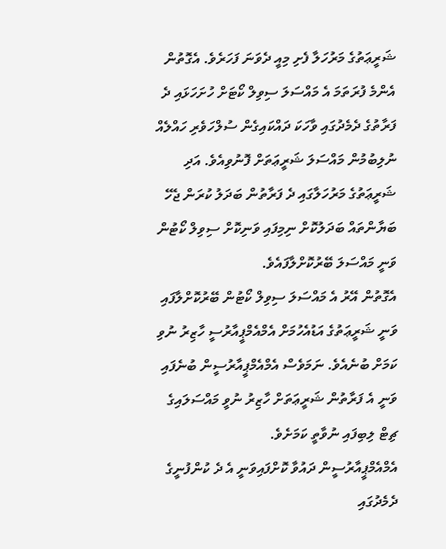ޝަރީޢަތުގެ މަރުހަލާ ފެށި މިއީ ދެވަނަ ފަހަރެވެ. އެގޮތުން އެންމެ ފުރަތަމަ އެ މައްސަލަ ސިވިލް ކޯޓަށް ހުށަހަޅައި ދެ ފަރާތުގެ ދެމެދުގައި ވާހަކަ ދައްކައިގެން ސުލްހަވެރި ހައްލެއް ނުލިބުމުން މައްސަލަ ޝަރީޢަތަށް ފޮނުވިއެވެ. އަދި ޝަރީޢަތުގެ މަރުހަލާގައި ދެ ފަރާތުން ބަދަލު ކުރަން ޖެހޭ ބަޔާންތައް ބަދަލުކޮށް ނިމިފައި ވަނިކޮށް ސިވިލް ކޯޓުން ވަނީ މައްސަލަ ބޭރުކޮށްލާފައެވެ.
އެގޮތުން އޭރު އެ މައްސަލަ ސިވިލް ކޯޓުން ބޭރުކޮށްލާފައި ވަނީ ޝަރީޢަތުގެ އަޑުއެހުމަށް އެމްއެމްޕީއާރުސީ ހާޒިރު ނުވި ކަމަށް ބުނެއެވެ. ނަމަވެސް އެމްއެމްޕީއާރުސީން ބުނެފައި ވަނީ އެ ފަރާތުން ޝަރީޢަތަށް ހާޒިރު ނުވީ މައްސަލައިގެ ޗިޓް ލިބިފައި ނުވާތީ ކަމަށެވެ.
އެމްއެމްޕީއާރުސީން ދައުވާ ކޮށްފައިވަނީ އެ ދެ ކުންފުނީގެ ދެމެދުގައި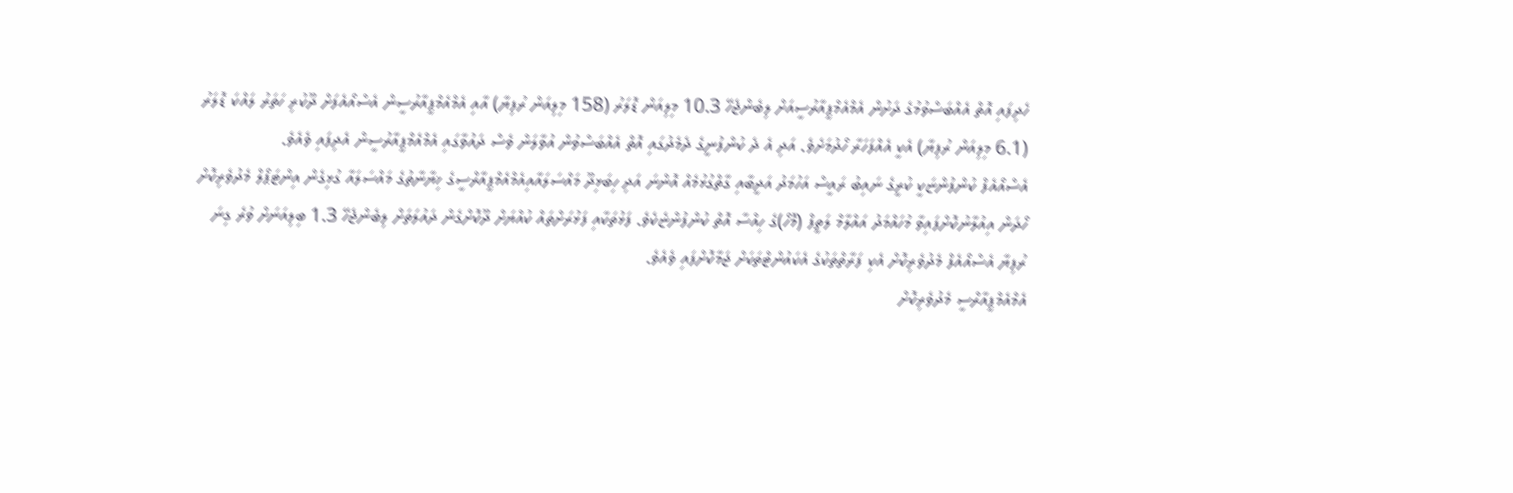ހެދިފައި އޮތް އެއްބަސްވުމުގެ ދަށުން އެމްއެމްޕީއާރުސީއަށް ލިބެންޖެހޭ 10.3 މިލިއަން ޑޮލަރު (158 މިލިއަން ރުފިޔާ) އާއި އެމްއެމްޕީއާރުސީން އެސްއޯއެފަށް ދޫކުރި ހަތަރު ލައްކަ ޑޮލަރު (6.1 މިލިއަން ރުފިޔާ) އެކީ އެއްފަހަރާ ހޯދުމަށެވެ. އަދި އެ ދެ ކުންފުނީގެ ދެމެދުގައި އޮތް އެއްބަސްވުން އުވާލަން ވެސް ދައުވާގައި އެމްއެމްޕީއާރުސީން އެދިފައި ވެއެވެ.
އެސްއޯއެފް ކުންފުންޏަކީ ކުރީގެ ނައިބު ރައީސް އަހުމަދު އަދީބާއި ގާތްގުޅުމެއް އޮންނަ އަދި ހިބަޅިދޫ މައްސަލައާއިއެމްއެމްޕީއާރްސީގެ ޚިޔާނާތުގެ މައްސަލައާ ގުޅިގެން އިންޓަޕޯލް މެދުވެރިކޮށް ހޯދަން އިއުލާނުކޮށްފައިވާ މުހައްމަދު އައްލާމް ލަތީފް (މޮހޯ)ގެ ހިއްސާ އޮތް ކުންފުންޏެކެވެ. ފަޅުތަކާއި ފަޅުރަށްތައް ކުއްޔަށް ދޫކޮށްގެން ދައުލަތަށް ލިބެންޖެހޭ 1.3 ބިލިއަނަށް ވުރެ ގިނަ ރުފިޔާ އެސްއޯއެފް މެދުވެރިކޮށް އެކި ފަރާތްތަކުގެ އެކައުންޓްތަކަށް ޖަމާކޮށްފައި ވެއެވެ.
އެމްއެމްޕީއާރްސީ މެދުވެރިކޮށް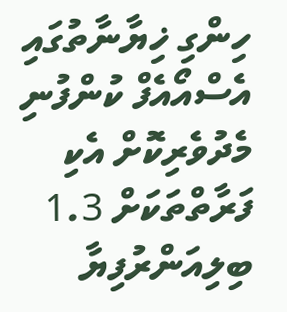ހިންގި ޚިޔާނާތުގައި އެސްއޯއެފް ކުންފުނި މެދުވެރިކޮށް އެކި ފަރާތްތަކަށް 1.3 ބިލިއަންރުފިޔާ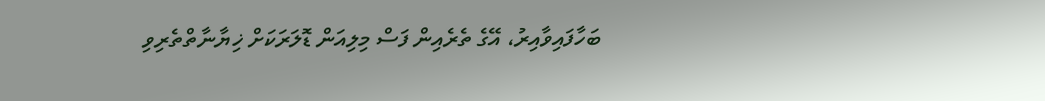ބަހާފައިވާއިރު، އޭގެ ތެރެއިން ފަސް މިލިއަން ޑޮލަރަކަށް ޚިޔާނާތްތެރިވި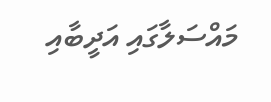މައްސަލާގައި އަދީބާއި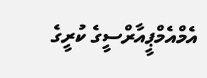އެމްއެމްޕީއާރްސީގެ ކުރީގެ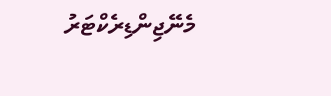މެނޭޖިންޑިރެކްޓަރު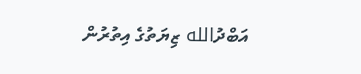އަބްދުالله ޒިޔަތުގެ އިތުރުން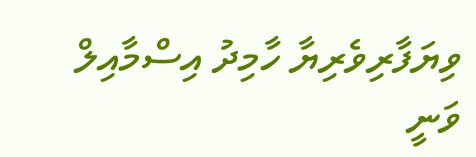ވިޔަފާރިވެރިޔާ ހާމިދު އިސްމާއިލް ވަނީ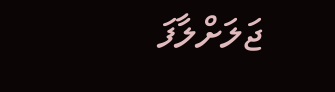ޖަލަށްލާފަ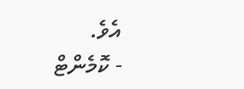އެވެ.
- ކޮމެންޓް